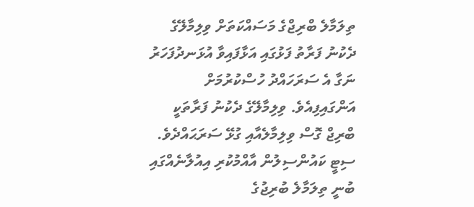ތިލަމާލެ ބްރިޖްގެ މަސައްކަތަށް ވިލިމާލޭގެ ދެކުނު ފަރާތު ފަޅުގައި އަޅާފައިވާ އުޅަނދުފަހަރު ނަގާ އެ ސަރަހައްދު ހުސްކުރުމަށް އަންގައިފިއެވެ. ވިލިމާލޭގެ ދެކުނު ފަރާތަކީ ބްރިޖް ގޮސް ވިލިމާލެއާއި ގުޅޭ ސަރަޙައްދެވެ.
ސިޓީ ކައުންސިލުން އާއްމުކުރި އިއުލާނެއްގައި ބުނީ ތިލަމާލެ ބުރިޖުގެ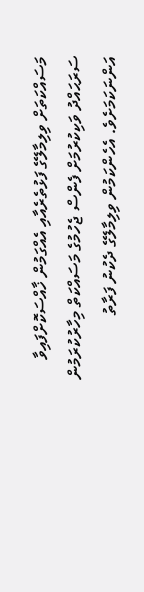މަސައްކަތަށް ވިލިމާލޭގެ ފަޅުތެރެއާއި އެއްގަމުން ޚާއްސަކޮށްފައިވާ ސަރަޙައްދު ވަކިކުރުމަށް ފެންސް ޖެހުމުގެ މަސައްކަތް މިހާރުކުރަމުން އަންނަކަމަށެވެ. އެހެންކަމުން ވިލިމާލޭގެ ދެކުނު ފަރާތު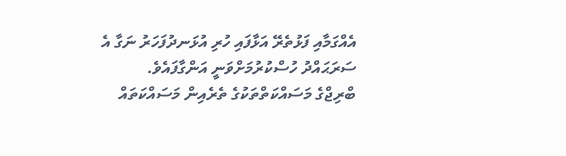އެއްގަމާއި ފަޅުތެރޭ އަޅާފައި ހުރި އުޅަނދުފަހަރު ނަގާ އެ ސަރަޙައްދު ހުސްކުރުމަށްވަނީ އަންގާފައެވެ.
ބްރިޖްގެ މަސައްކަތްތަކުގެ ތެރެއިން މަސައްކަތައް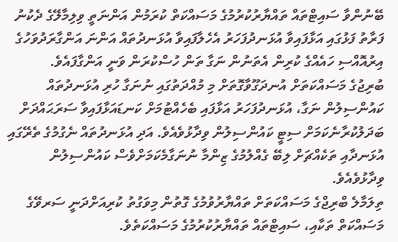ބޭނުންވާ ސައިޓްތައް ތައްޔާރުކުރުމުގެ މަސައްކަތް ކުރަމުން އަންނަތީ ވިލިމާލޭގެ ދެކުނު ފަރާތު ފަޅުގައި އަޅާފައިވާ އުޅަނދުފަހަރު އެހެލާފައިވާ އުޅަނދުތައް އަންނަ އަންގާރަދުވަހުގެ އިރުއޮއްސި ހައެއްގެ ކުރިން އެތަނުން ނަގާ ތަން ހުސްކުރަން ވަނީ އަންގާފައެވެ.
ބުރިޖުގެ މަސައްކަތަށް އުނދަގޫވާގޮތަށް މި މުއްދަތުގައި ނުނަގާ ހުރި އުޅަނދުތައް ކައުންސިލުން ނަގާ، އުޅަނދުފަހަރު އަޅާފައި ބެހެއްޓުމަށް ކަނޑައަޅާފައިވާ ސަރަޙައްދަށް ބަދަލުކުރާނެކަމަށް ސިޓީ ކައުންސިލުން ވިދާޅުވެއެވެ. އަދި އުޅަނދުތައް ނެގުމުގެ ތެރޭގައި އުޅަނދާއި ތަކެއްޗަށް ލިބޭ ގެއްލުމުގެ ޒިންމާ ނުނަގާމެކަމަށްވެސް ކައުންސިލުން ވިދާޅުވެއެވެ.
ތިލަމާލެ ބްރިޖްގެ މަސައްކަތަށް ތައްޔާރުވުމުގެ ގޮތުން މިވަގުތު ކުރިއަށްދަނީ ސަރވޭގެ މަސައްކަތް ތަކާއި، ސައިޓްތައް ތައްޔާރުކުރުމުގެ މަސައްކަތެވެ.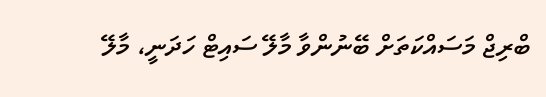ބްރިޖް މަސައްކަތަށް ބޭނުންވާ މާލޭ ސައިޓް ހަދަނީ، މާލޭ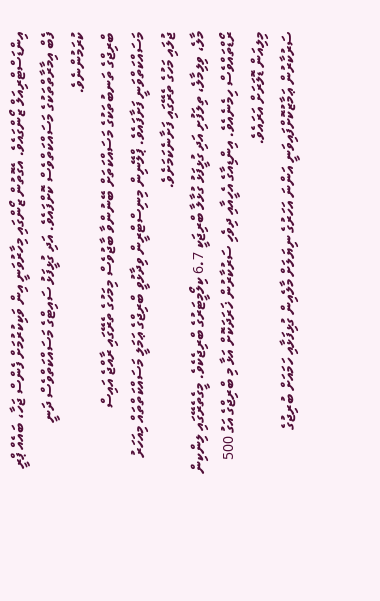އިންޑަސްޓްރިއަލް ޒޯންގައެވެ. އެގޮތުން ޒޯންގައި މިހާރުވަނީ އިން ވަކިކުރުމަށް ފެންސް ޖަހާ، ބައެއް ޕްރީ ފެބް އިމާރާތްތަކުގެ މަސައްކަތްވެސް ކޮށްފައެވެ. އަދި ގުޅީފަޅު ސައިޓްގެ މަސައްކަތްވެސް ދަނީ ކުރަމުންނެވެ.
ބްރިޖްގެ ތަނބުތަކުގެ މަސައްކަތަށް ބޭނުންވާ ބާޖުވެސް މިމަހުގެ ތެރޭގައި ރާއްޖެ އައިސް މަސައްކަތްވަނީ ފަށާފައެވެ. ޕްލޭނިން މިނިސްޓްރީން ވިދާޅުވީ ބްރިޖްގެ ޢަމަލީ މަސައްކަތްތައް މިއަހަރު ޖުލައި މަހުގެ ތެރޭގައި ފަށާނެކަމަށެވެ.
މާލެ، ވިލިމާލެ، ތިލަފުށި އަދި ގުޅީފަޅު ގުޅާލާ ބްރިޖަކީ 6.7 ކިލޯމީޓަރުގެ ބްރިޖެކެވެ. މީގެތެރޭގައި ލިންކިން ރޯޑްތައްވެސް ހިމެނެއެވެ. އިންޑިއާގެ އެހީއާއި ދިވެހި ސަރުކާރުން ޚަރަދަކޮށް އަޅާ މި ބްރިޖްގެ އަގު 500 މިލިއަން ޑޮލަރަށް އަރައެވެ.
ސަރުކާރުން ޢަމާޒުކޮށްފައިވަނީ އަންނަ އަހަރުގެ ނިޔަލަށް މާލެއިން ގުޅިފަޅާއި ހަމައަށް ބުރިޖުގެ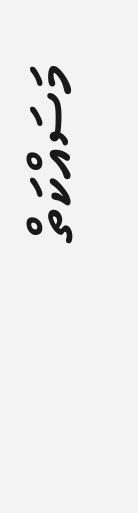މަސައްކަތް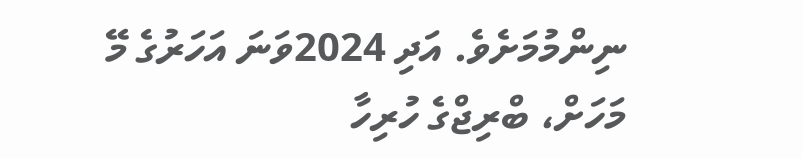ނިންމުމަށެވެ. އަދި 2024ވަނަ އަހަރުގެ މޭ މަހަށް، ބްރިޖްގެ ހުރިހާ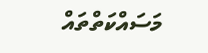މަސައްކަތްތައް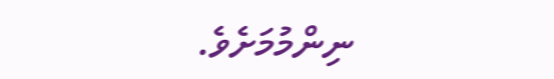ނިންމުމަށެވެ.